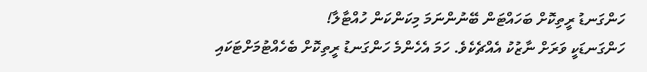ހަންގަނޑު ރީތިކޮށް ބަހައްޓަން ބޭނުންނަމަ މިކަންކަން ހުއްޓާލާ!
ހަންގަނޑަކީ ވަރަށް ނާޒުކު އެއްޗެކެވެ. ހަމަ އެހެންމެ ހަންގަނޑު ރީތިކޮށް ބެހެއްޓުމަށްޓަކައި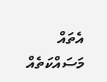އެތައް މަސައްކަތެއް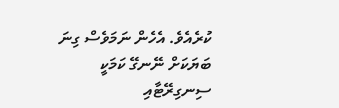ކުރެއެވެ. އެހެން ނަމަވެސް ގިނަ ބަޔަކަށް ނޭނގޭ ކަމަކީ ސިނގިރޭޓާއި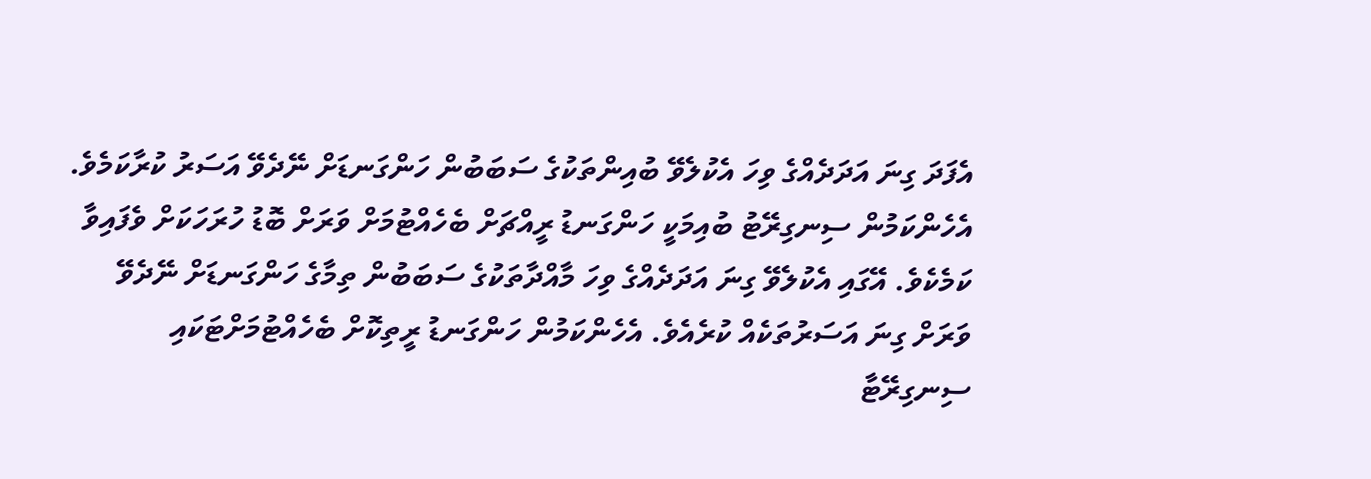އެފަދަ ގިނަ އަދަދެއްގެ ވިހަ އެކުލެވޭ ބުއިންތަކުގެ ސަބަބުން ހަންގަނޑަށް ނޭދެވޭ އަސަރު ކުރާކަމެވެ.
އެހެންކަމުން ސިނގިރޭޓު ބުއިމަކީ ހަންގަނޑު ރީއްޗަށް ބެހެއްޓުމަށް ވަރަށް ބޮޑު ހުރަހަކަށް ވެފައިވާ ކަމެކެވެ. އޭގައި އެކުލެވޭ ގިނަ އަދަދެއްގެ ވިހަ މާއްދާތަކުގެ ސަބަބުން ތިމާގެ ހަންގަނޑަށް ނޭދެވޭ ވަރަށް ގިނަ އަސަރުތަކެއް ކުރެއެވެ. އެހެންކަމުން ހަންގަނޑު ރީތިކޮށް ބެހެއްޓުމަށްޓަކައި ސިނގިރޭޓާ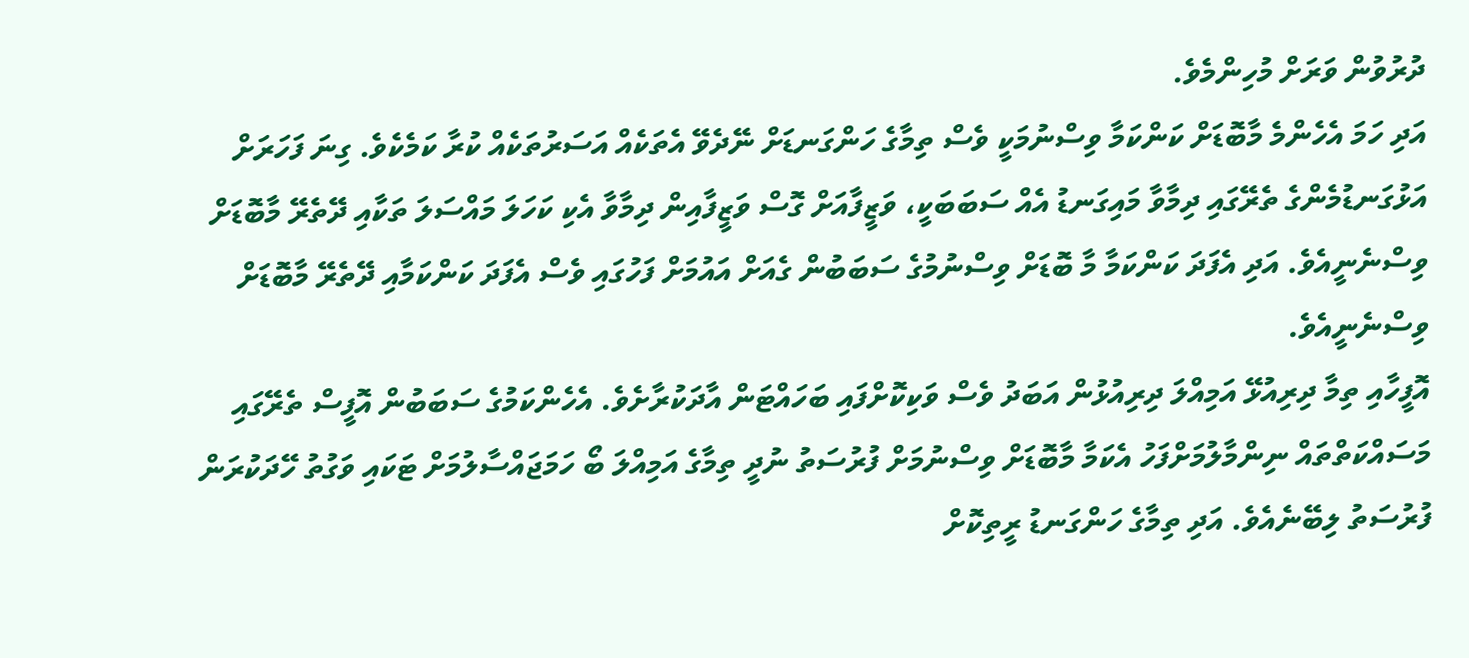ދުރުވުން ވަރަށް މުހިންމެވެ.
އަދި ހަމަ އެހެންމެ މާބޮޑަށް ކަންކަމާ ވިސްނުމަކީ ވެސް ތިމާގެ ހަންގަނޑަށް ނޭދެވޭ އެތަކެއް އަސަރުތަކެއް ކުރާ ކަމެކެވެ. ގިނަ ފަހަރަށް އަޅުގަނޑުމެންގެ ތެރޭގައި ދިމާވާ މައިގަނޑު އެއް ސަބަބަކީ، ވަޒީފާއަށް ގޮސް ވަޒީފާއިން ދިމާވާ އެކި ކަހަލަ މައްސަލަ ތަކާއި ދޭތެރޭ މާބޮޑަށް ވިސްނެނީއެވެ. އަދި އެފަދަ ކަންކަމާ މާ ބޮޑަށް ވިސްނުމުގެ ސަބަބުން ގެއަށް އައުމަށް ފަހުގައި ވެސް އެފަދަ ކަންކަމާއި ދޭތެރޭ މާބޮޑަށް ވިސްނެނީއެވެ.
އޮފީހާއި ތިމާ ދިރިއުޅޭ އަމިއްލަ ދިރިއުޅުން އަބަދު ވެސް ވަކިކޮށްފައި ބަހައްޓަން އާދަކުރާށެވެ. އެހެންކަމުގެ ސަބަބުން އޮފީސް ތެރޭގައި މަސައްކަތްތައް ނިންމާލުމަށްފަހު އެކަމާ މާބޮޑަށް ވިސްނުމަށް ފުރުސަތު ނުދީ ތިމާގެ އަމިއްލަ ބޯ ހަމަޖައްސާލުމަށް ޓަކައި ވަގުތު ހޭދަކުރަން ފުރުސަތު ލިބޭނެއެވެ. އަދި ތިމާގެ ހަންގަނޑު ރީތިކޮށް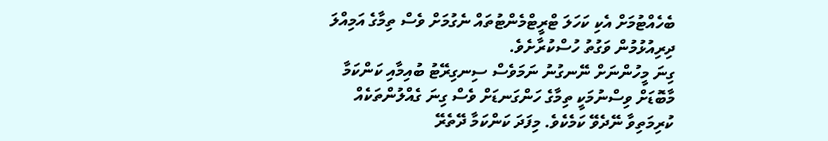ބެހެއްޓުމަށް އެކި ކަހަލަ ޓްރީޓްމެންޓުތައް ނެގުމަށް ވެސް ތިމާގެ އަމިއްލަ ދިރިއުޅުމުން ވަގުތު ހުސްކުރާށެވެ.
ގިނަ މީހުންނަށް ނޭނގުނު ނަމަވެސް ސިނގިރޭޓު ބުއިމާއި ކަންކަމާ މާބޮޑަށް ވިސްނުމަކީ ތިމާގެ ހަންގަނޑަށް ވެސް ގިނަ ގެއްލުންތަކެއް ކުރިމަތިވާ ނޭދެވޭ ކަމެކެވެ. މިފަދަ ކަންކަމާ ދޭތެރޭ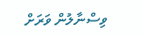ވިސްނާލުން ވަރަށް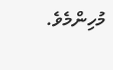މުހިންމެވެ.